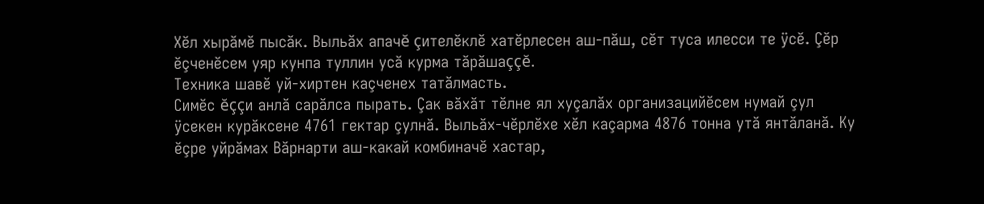Хĕл хырăмĕ пысăк. Выльăх апачĕ çителĕклĕ хатĕрлесен аш-пăш, сĕт туса илесси те ÿсĕ. Çĕр ĕçченĕсем уяр кунпа туллин усă курма тăрăшаççĕ.
Техника шавĕ уй-хиртен каçченех татăлмасть.
Симĕс ĕççи анлă сарăлса пырать. Çак вăхăт тĕлне ял хуçалăх организацийĕсем нумай çул ÿсекен курăксене 4761 гектар çулнă. Выльăх-чĕрлĕхе хĕл каçарма 4876 тонна утă янтăланă. Ку ĕçре уйрăмах Вăрнарти аш-какай комбиначĕ хастар,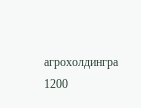агрохолдингра 1200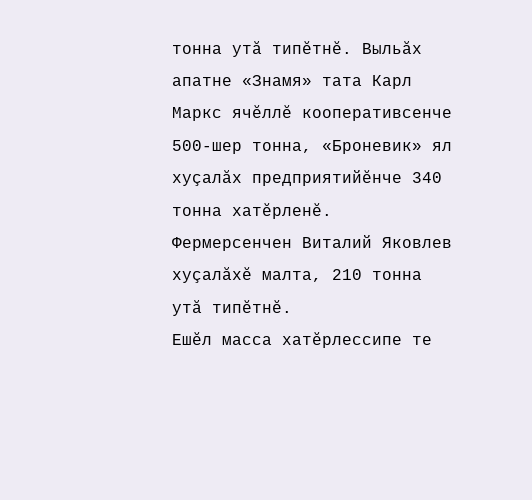тонна утă типĕтнĕ. Выльăх апатне «Знамя» тата Карл Маркс ячĕллĕ кооперативсенче 500-шер тонна, «Броневик» ял хуçалăх предприятийĕнче 340 тонна хатĕрленĕ. Фермерсенчен Виталий Яковлев хуçалăхĕ малта, 210 тонна утă типĕтнĕ.
Ешĕл масса хатĕрлессипе те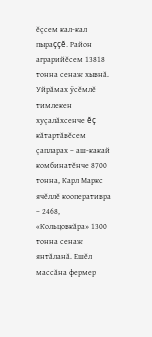ĕçсем кал-кал пыраççĕ. Район аграрийĕсем 13818 тонна сенаж хывнă. Уйрăмах ÿсĕмлĕ тимлекен хуçалăхсенче ĕç кăтартăвĕсем çапларах – аш-какай комбинатĕнче 8700 тонна, Карл Маркс ячĕллĕ кооперативра – 2468, «Кольцовкăра» 1300 тонна сенаж янтăланă. Ешĕл массăна фермер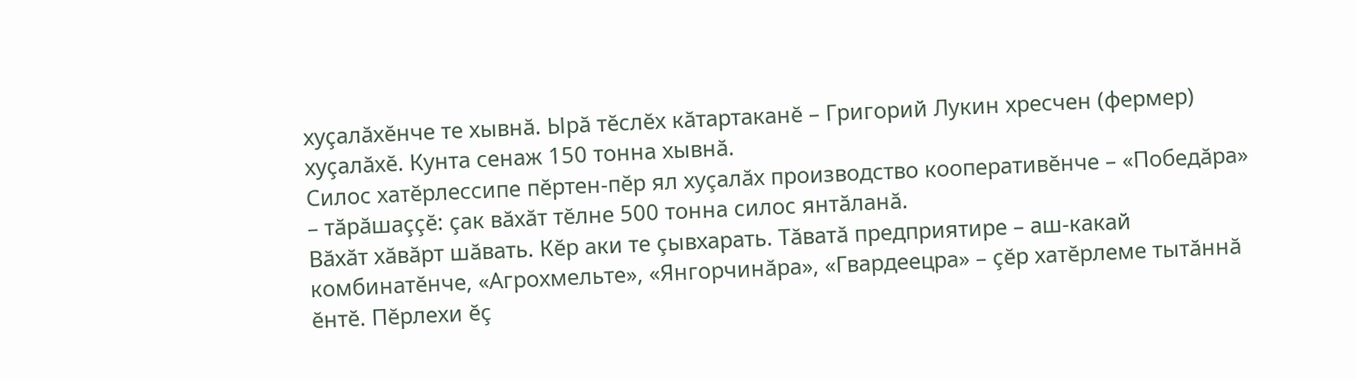хуçалăхĕнче те хывнă. Ырă тĕслĕх кăтартаканĕ – Григорий Лукин хресчен (фермер) хуçалăхĕ. Кунта сенаж 150 тонна хывнă.
Силос хатĕрлессипе пĕртен-пĕр ял хуçалăх производство кооперативĕнче – «Победăра» – тăрăшаççĕ: çак вăхăт тĕлне 500 тонна силос янтăланă.
Вăхăт хăвăрт шăвать. Кĕр аки те çывхарать. Тăватă предприятире – аш-какай комбинатĕнче, «Агрохмельте», «Янгорчинăра», «Гвардеецра» – çĕр хатĕрлеме тытăннă ĕнтĕ. Пĕрлехи ĕç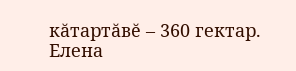кăтартăвĕ – 360 гектар.
Елена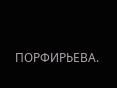ПОРФИРЬЕВА.